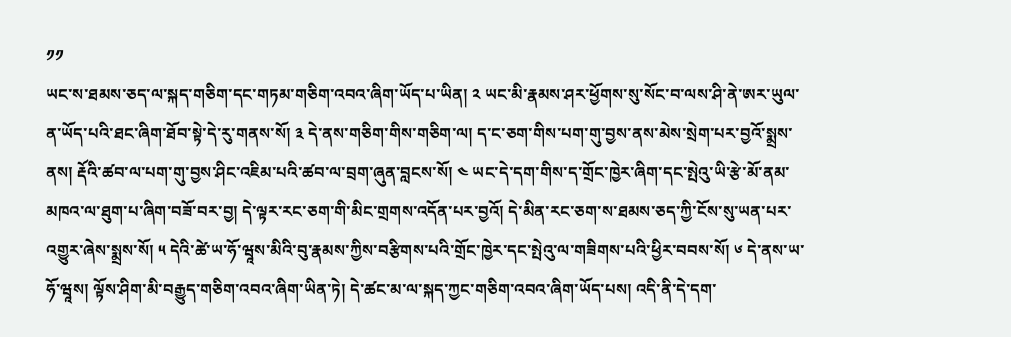༡༡
ཡང་ས་ཐམས་ཅད་ལ་སྐད་གཅིག་དང་གཏམ་གཅིག་འབའ་ཞིག་ཡོད་པ་ཡིན། ༢ ཡང་མི་རྣམས་ཤར་ཕྱོགས་སུ་སོང་བ་ལས་ཤི་ནེ་ཨར་ཡུལ་ན་ཡོད་པའི་ཐང་ཞིག་ཐོབ་སྟེ་དེ་རུ་གནས་སོ། ༣ དེ་ནས་གཅིག་གིས་གཅིག་ལ། ད་ང་ཅག་གིས་པག་གུ་བྱས་ནས་མེས་སྲེག་པར་བྱའོ་སྨྲས་ནས། རྡོའི་ཚབ་ལ་པག་གུ་བྱས་ཤིང་འཇིམ་པའི་ཚབ་ལ་བྲག་ཞུན་བླངས་སོ། ༤ ཡང་དེ་དག་གིས་ད་གྲོང་ཁྱེར་ཞིག་དང་སྤེའུ་ཡི་རྩེ་མོ་ནམ་མཁའ་ལ་ཐུག་པ་ཞིག་བཟོ་བར་བྱ། དེ་ལྟར་རང་ཅག་གི་མིང་གྲགས་འདོན་པར་བྱའོ། དེ་མིན་རང་ཅག་ས་ཐམས་ཅད་ཀྱི་ངོས་སུ་ཡན་པར་འགྱུར་ཞེས་སྨྲས་སོ། ༥ དེའི་ཚེ་ཡ་ཧོ་ཝཱས་མིའི་བུ་རྣམས་ཀྱིས་བརྩིགས་པའི་གྲོང་ཁྱེར་དང་སྤེའུ་ལ་གཟིགས་པའི་ཕྱིར་བབས་སོ། ༦ དེ་ནས་ཡ་ཧོ་ཝཱས། ལྟོས་ཤིག་མི་བརྒྱུད་གཅིག་འབའ་ཞིག་ཡིན་ཏེ། དེ་ཚང་མ་ལ་སྐད་ཀྱང་གཅིག་འབའ་ཞིག་ཡོད་པས། འདི་ནི་དེ་དག་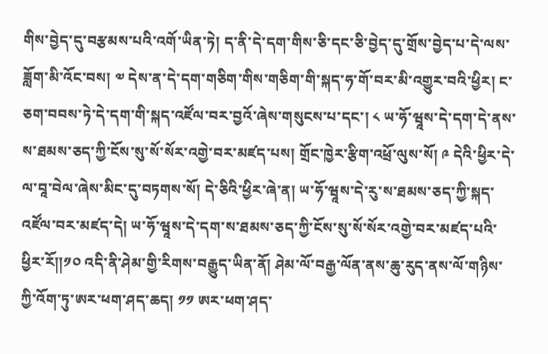གིས་བྱེད་དུ་བརྩམས་པའི་འགོ་ཡིན་ཏེ། ད་ནི་དེ་དག་གིས་ཅི་དང་ཅི་བྱེད་དུ་གྲོས་བྱེད་པ་དེ་ལས་ཟློག་མི་འོང་བས། ༧ དེས་ན་དེ་དག་གཅིག་གིས་གཅིག་གི་སྐད་ཧ་གོ་བར་མི་འགྱུར་བའི་ཕྱིར། ང་ཅག་བབས་ཏེ་དེ་དག་གི་སྐད་འཛོལ་བར་བྱའོ་ཞེས་གསུངས་པ་དང་། ༨ ཡ་ཧོ་ཝཱས་དེ་དག་དེ་ནས་ས་ཐམས་ཅད་ཀྱི་ངོས་སུ་སོ་སོར་འགྱེ་བར་མཛད་པས། གྲོང་ཁྱེར་རྩིག་འཕྲོ་ལུས་སོ། ༩ དེའི་ཕྱིར་དེ་ལ་བཱ་བེལ་ཞེས་མིང་དུ་བཏགས་སོ། དེ་ཅིའི་ཕྱིར་ཞེ་ན། ཡ་ཧོ་ཝཱས་དེ་རུ་ས་ཐམས་ཅད་ཀྱི་སྐད་འཛོལ་བར་མཛད་དེ། ཡ་ཧོ་ཝཱས་དེ་དག་ས་ཐམས་ཅད་ཀྱི་ངོས་སུ་སོ་སོར་འགྱེ་བར་མཛད་པའི་ཕྱིར་རོ༎༡༠ འདི་ནི་ཤེམ་གྱི་རིགས་བརྒྱུད་ཡིན་ནོ། ཤེམ་ལོ་བརྒྱ་ལོན་ནས་ཆུ་རུད་ནས་ལོ་གཉིས་ཀྱི་འོག་ཏུ་ཨར་ཕག་ཤད་ཆད། ༡༡ ཨར་ཕག་ཤད་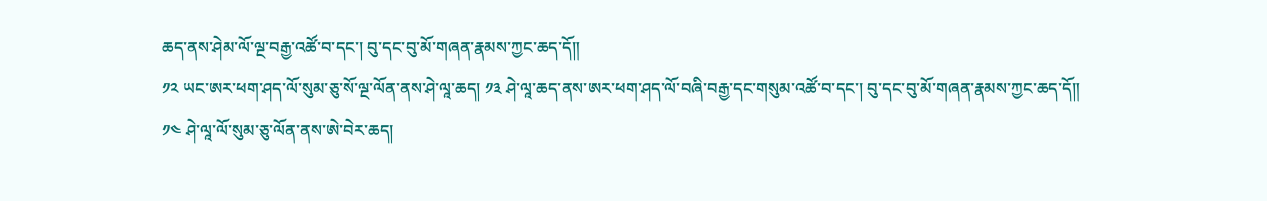ཆད་ནས་ཤེམ་ལོ་ལྔ་བརྒྱ་འཚོ་བ་དང་། བུ་དང་བུ་མོ་གཞན་རྣམས་ཀྱང་ཆད་དོ༎
༡༢ ཡང་ཨར་ཕག་ཤད་ལོ་སུམ་ཅུ་སོ་ལྔ་ལོན་ནས་ཤེ་ལཱ་ཆད། ༡༣ ཤེ་ལཱ་ཆད་ནས་ཨར་ཕག་ཤད་ལོ་བཞི་བརྒྱ་དང་གསུམ་འཚོ་བ་དང་། བུ་དང་བུ་མོ་གཞན་རྣམས་ཀྱང་ཆད་དོ༎
༡༤ ཤེ་ལཱ་ལོ་སུམ་ཅུ་ལོན་ནས་ཨེ་བེར་ཆད།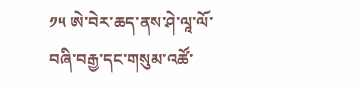༡༥ ཨེ་བེར་ཆད་ནས་ཤེ་ལཱ་ལོ་བཞི་བརྒྱ་དང་གསུམ་འཚོ་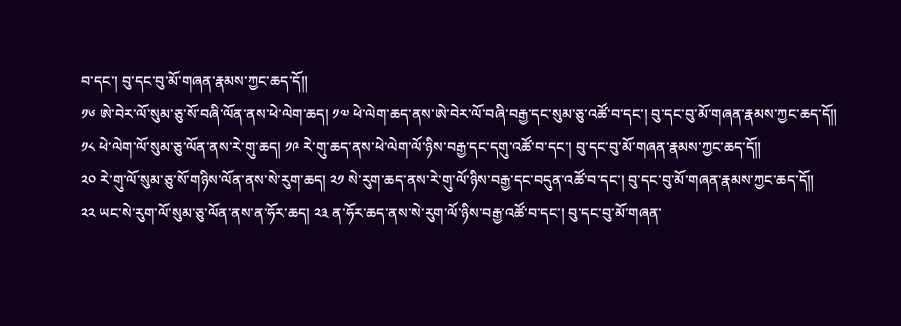བ་དང་། བུ་དང་བུ་མོ་གཞན་རྣམས་ཀྱང་ཆད་དོ༎
༡༦ ཨེ་བེར་ལོ་སུམ་ཅུ་སོ་བཞི་ལོན་ནས་ཕེ་ལེག་ཆད། ༡༧ ཕེ་ལེག་ཆད་ནས་ཨེ་བེར་ལོ་བཞི་བརྒྱ་དང་སུམ་ཅུ་འཚོ་བ་དང་། བུ་དང་བུ་མོ་གཞན་རྣམས་ཀྱང་ཆད་དོ༎
༡༨ ཕེ་ལེག་ལོ་སུམ་ཅུ་ལོན་ནས་རེ་གུ་ཆད། ༡༩ རེ་གུ་ཆད་ནས་ཕེ་ལེག་ལོ་ཉིས་བརྒྱ་དང་དགུ་འཚོ་བ་དང་། བུ་དང་བུ་མོ་གཞན་རྣམས་ཀྱང་ཆད་དོ༎
༢༠ རེ་གུ་ལོ་སུམ་ཅུ་སོ་གཉིས་ལོན་ནས་སེ་རུག་ཆད། ༢༡ སེ་རུག་ཆད་ནས་རེ་གུ་ལོ་ཉིས་བརྒྱ་དང་བདུན་འཚོ་བ་དང་། བུ་དང་བུ་མོ་གཞན་རྣམས་ཀྱང་ཆད་དོ༎
༢༢ ཡང་སེ་རུག་ལོ་སུམ་ཅུ་ལོན་ནས་ན་ཧོར་ཆད། ༢༣ ན་ཧོར་ཆད་ནས་སེ་རུག་ལོ་ཉིས་བརྒྱ་འཚོ་བ་དང་། བུ་དང་བུ་མོ་གཞན་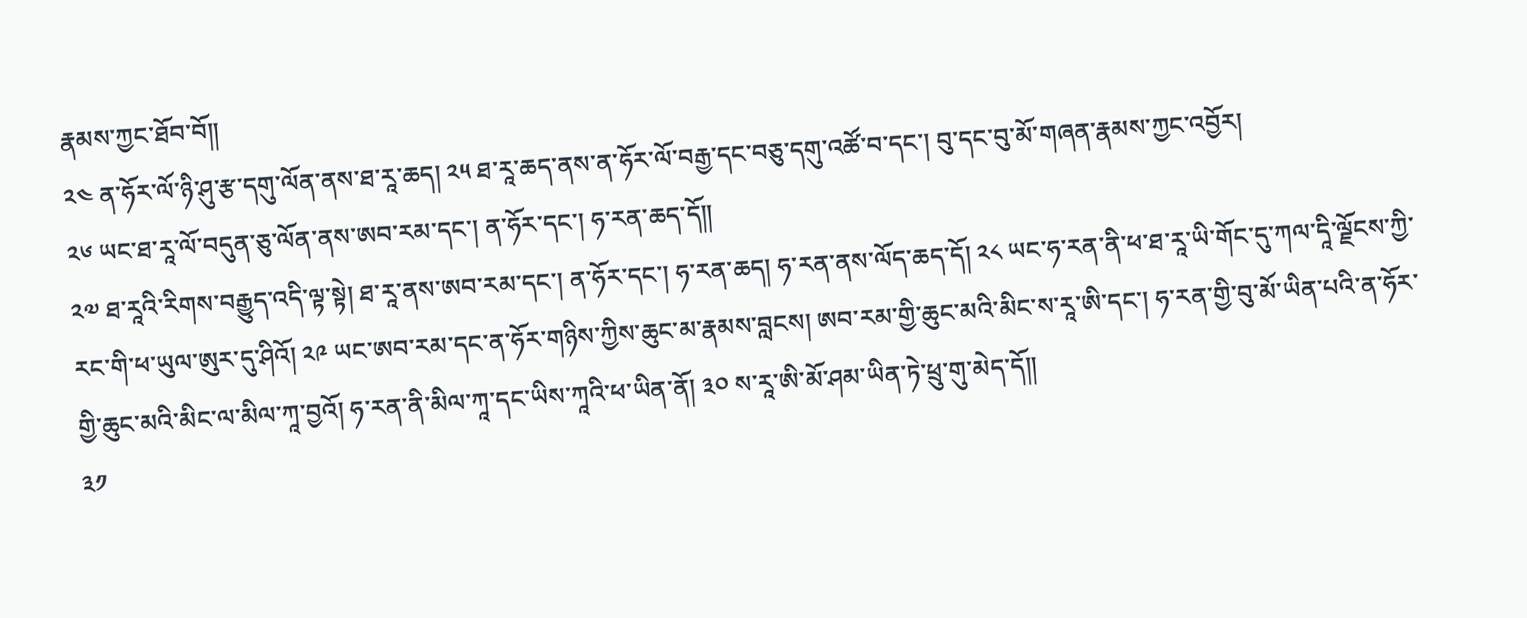རྣམས་ཀྱང་ཐོབ་བོ༎
༢༤ ན་ཧོར་ལོ་ཉི་ཤུ་རྩ་དགུ་ལོན་ནས་ཐ་རཱ་ཆད། ༢༥ ཐ་རཱ་ཆད་ནས་ན་ཧོར་ལོ་བརྒྱ་དང་བཅུ་དགུ་འཚོ་བ་དང་། བུ་དང་བུ་མོ་གཞན་རྣམས་ཀྱང་འབྱོར།
༢༦ ཡང་ཐ་རཱ་ལོ་བདུན་ཅུ་ལོན་ནས་ཨབ་རམ་དང་། ན་ཧོར་དང་། ཧ་རན་ཆད་དོ༎
༢༧ ཐ་རཱའི་རིགས་བརྒྱུད་འདི་ལྟ་སྟེ། ཐ་རཱ་ནས་ཨབ་རམ་དང་། ན་ཧོར་དང་། ཧ་རན་ཆད། ཧ་རན་ནས་ལོད་ཆད་དོ། ༢༨ ཡང་ཧ་རན་ནི་ཕ་ཐ་རཱ་ཡི་གོང་དུ་ཀལ་དཱི་ལྗོངས་ཀྱི་རང་གི་ཕ་ཡུལ་ཨུར་དུ་ཤིའོ། ༢༩ ཡང་ཨབ་རམ་དང་ན་ཧོར་གཉིས་ཀྱིས་ཆུང་མ་རྣམས་བླངས། ཨབ་རམ་གྱི་ཆུང་མའི་མིང་ས་རཱ་ཨི་དང་། ཧ་རན་གྱི་བུ་མོ་ཡིན་པའི་ན་ཧོར་གྱི་ཆུང་མའི་མིང་ལ་མིལ་ཀཱ་བྱའོ། ཧ་རན་ནི་མིལ་ཀཱ་དང་ཡིས་ཀཱའི་ཕ་ཡིན་ནོ། ༣༠ ས་རཱ་ཨི་མོ་ཤམ་ཡིན་ཏེ་ཕྲུ་གུ་མེད་དོ༎
༣༡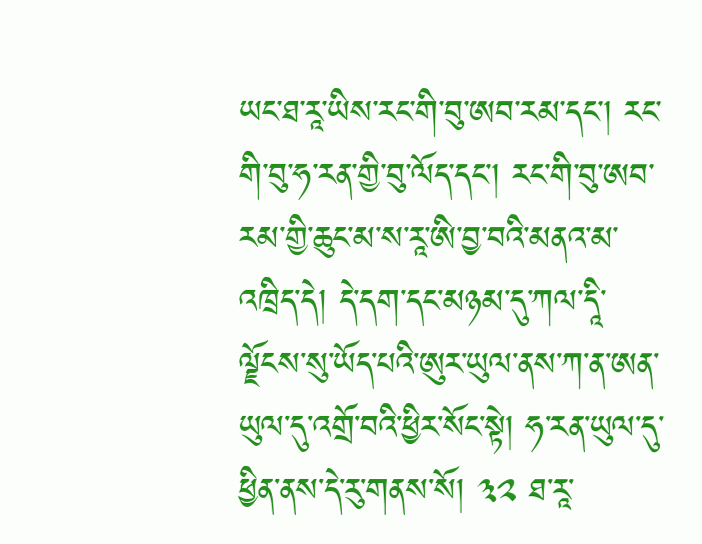ཡང་ཐ་རཱ་ཡིས་རང་གི་བུ་ཨབ་རམ་དང་། རང་གི་བུ་ཧ་རན་གྱི་བུ་ལོད་དང་། རང་གི་བུ་ཨབ་རམ་གྱི་ཆུང་མ་ས་རཱ་ཨི་བྱ་བའི་མནའ་མ་འཁྲིད་དེ། དེ་དག་དང་མཉམ་དུ་ཀལ་དཱི་ལྗོངས་སུ་ཡོད་པའི་ཨུར་ཡུལ་ནས་ཀ་ན་ཨན་ཡུལ་དུ་འགྲོ་བའི་ཕྱིར་སོང་སྟེ། ཧ་རན་ཡུལ་དུ་ཕྱིན་ནས་དེ་རུ་གནས་སོ། ༣༢ ཐ་རཱ་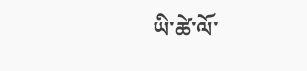ཡི་ཚེ་ལོ་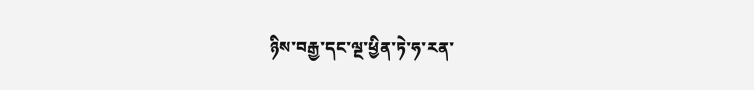ཉིས་བརྒྱ་དང་ལྔ་ཕྱིན་ཏེ་ཧ་རན་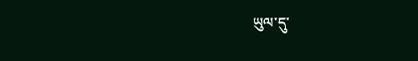ཡུལ་དུ་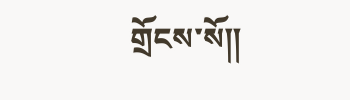གྲོངས་སོ༎